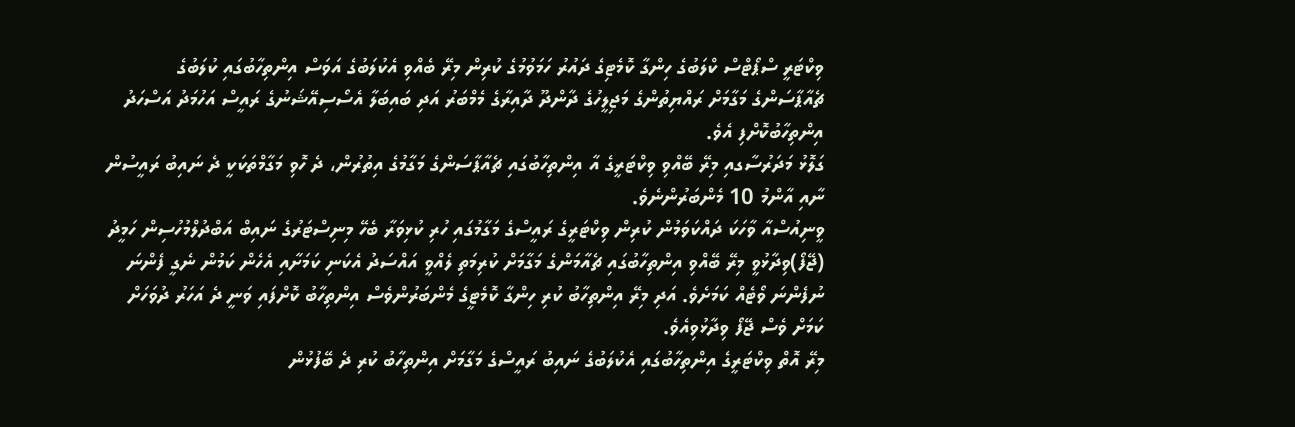ވިކްޓަރީ ސްޕޯޓްސް ކްލަބުގެ ހިންގާ ކޮމެޓިގެ ދައުރު ހަމަވުމުގެ ކުރިން މިރޭ ބެއްވި އެކުލަބުގެ އަވަސް އިންތިހާބުގައި ކުލަބުގެ ޗެއާޕާސަންގެ މަގާމަށް ރައްޔިތުންގެ މަޖިލީހުގެ ދާންދޫ ދާއިރާގެ މެމްބަރު އަދި ބައިބަލާ އެސޯސިއޭޝަނުގެ ރައީސް އަހުމަދު އަސްހަދު އިންތިހާބުކޮށްފި އެވެ.
ގަލޮޅު މަދަރުސާގއި މިރޭ ބޭއްވި ވިކްޓަރީގެ އާ އިންތިހާބުގައި ޗެއާޕާސަންގެ މަގާމުގެ އިތުރުން، ދެ ހޮވި މަގާމްތަކަކީ ދެ ނައިބު ރައީސުން ނާއި އާންމު 10 މެންބަރުންނެވެ.
ވީނިއުސްއާ ވާހަކަ ދައްކަވަމުން ކުރިން ވިކްޓަރީގެ ރައީސްގެ މަގާމުގައި ހުރި ކުޅިވަރާ ބެހޭ މިނިސްޓަރުގެ ނައިބް އަބްދުލްމުހުސިން ހަމީދު (ޖޭފޯ)ވިދާޅުވީ މިރޭ ބޭއްވި އިންތިހާބުގައި ޗެއާމަންގެ މަގާމަށް ކުރިމަތި ލެއްވީ އައްސަދު އެކަނި ކަމަށާއި އެހެން ކަމުން ނެގީ ފެންނަ ނުފެންނަ ވޯޓެއް ކަމަށެވެ. އަދި މިރޭ އިންތިހާބު ކުރި ހިންގާ ކޮމެޓީގެ މެންބަރުންވެސް އިންތިހާބު ކޮށްފައި ވަނީ ދެ އަހަރު ދުވަހަށް ކަމަށް ވެސް ޖޭފޯ ވިދާޅުވިއެވެ.
މިރޭ އޮތް ވިކްޓަރީގެ އިންތިހާބުގައި އެކުލަބުގެ ނައިބު ރައީސްގެ މަގާމަށް އިންތިހާބު ކުރި ދެ ބޭފުޅުން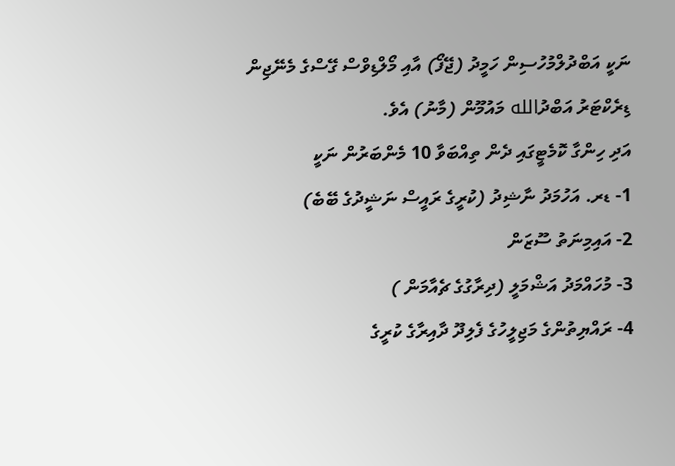ނަކީ އަބްދުލްމުހުސިން ހަމީދު (ޖޭފޯ) އާއި މޯލްޑިވްސް ގޭސްގެ މެނޭޖިން ޑިރެކްޓަރު އަބްދުالله މައުމޫން (މާނު) އެވެ.
އަދި ހިންގާ ކޮމެޓީގައި ދެން ތިއްބަވާ 10 މެންބަރުން ނަކީ
1- ޑރ. އަހުމަދު ނާޝިދު (ކުރީގެ ރައީސް ނަޝީދުގެ ބޭބެ)
2- އައިމިނަތު ސޫޒަން
3- މުހައްމަދު އަޝްމަލީ (ދިރާގުގެ ޗެއާމަން )
4- ރައްޔިތުންގެ މަޖިލީހުގެ ފެލިދޫ ދާއިރާގެ ކުރީގެ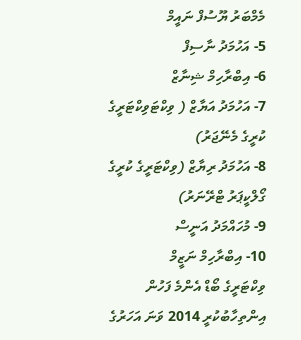މެމްބަރު ޔޫސުފް ނައީމް
5- އަހުމަދު ނާސިފް
6- އިބްރާހިމް ޝިނާޒް
7- އަހުމަދު އަޔާޒް ( ވިކްޓަވިކްޓަރީގެ ކުރީގެ މެނޭޖަރު)
8- އަހުމަދު ރިޔާޒް (ވިކްޓަރީގެ ކުރީގެ ގޯލްކީޕަރު ޓްރޭނަރު)
9- މުހައްމަދު އަނީސް
10- އިބްރާހިމް ނަޒީމް
ވިކްޓަރީގެ ބޯޑް އެންމެ ފަހުން އިންތިހާބުކުރީ 2014 ވަނަ އަހަރުގެ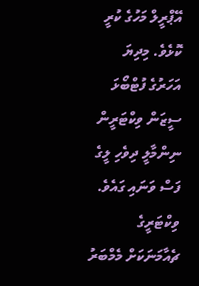އޭޕްރީލް މަހުގެ ކުރީ ކޮޅެވެ. މިދިޔަ އަހަރުގެ ފުޓްބޯޅަ ސީޒަން ވިކްޓަރީން ނިންމާލީ ދިވެހި ލީގެ ފަސް ވަނައި ގައެވެ.
ވިކްޓަރީގެ ޗެއާމަނަކަށް މެމްބަރު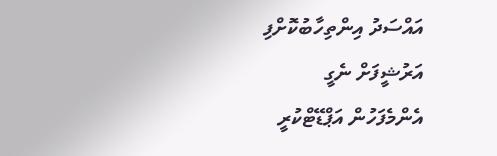އައްސަދު އިންތިހާބުކޮށްފި
އަރުޝީފަށް ނެގީ
އެންމެފަހުން އަޕްޑޭޓްކުރީ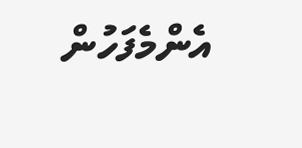އެންމެފަހުން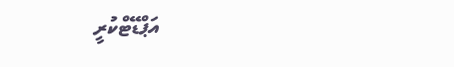އަޕްޑޭޓްކުރީ